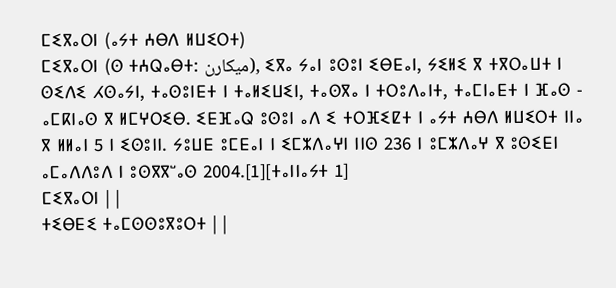ⵎⵉⴳⴰⵔⵏ (ⴰⵢⵜ ⵄⴱⴷ ⵍⵡⵉⵔⵜ)
ⵎⵉⴳⴰⵔⵏ (ⵙ ⵜⵄⵕⴰⴱⵜ: ميكارن), ⵉⴳⴰ ⵢⴰⵏ ⵓⵙⵓⵏ ⵉⴱⴹⴰⵏ, ⵢⵉⵍⵉ ⴳ ⵜⴳⵔⴰⵡⵜ ⵏ ⵙⵉⴷⵉ ⵃⵙⴰⵢⵏ, ⵜⴰⵙⵓⵏⴹⵜ ⵏ ⵜⴰⵍⵉⵡⵉⵏ, ⵜⴰⵙⴳⴰ ⵏ ⵜⵔⵓⴷⴰⵏⵜ, ⵜⴰⵎⵏⴰⴹⵜ ⵏ ⴼⴰⵙ - ⴰⵎⴽⵏⴰⵙ ⴳ ⵍⵎⵖⵔⵉⴱ. ⵉⴹⴼⴰⵕ ⵓⵙⵓⵏ ⴰⴷ ⵉ ⵜⵔⴼⵉⵇⵜ ⵏ ⴰⵢⵜ ⵄⴱⴷ ⵍⵡⵉⵔⵜ ⵏⵏⴰ ⴳ ⵍⵍⴰⵏ 5 ⵏ ⵉⵙⵓⵏⵏ. ⵢⵓⵡⴹ ⵓⵎⴹⴰⵏ ⵏ ⵉⵎⵣⴷⴰⵖⵏ ⵏⵏⵙ 236 ⵏ ⵓⵎⵣⴷⴰⵖ ⴳ ⵓⵙⵉⴹⵏ ⴰⵎⴰⴷⴷⵓⴷ ⵏ ⵓⵙⴳⴳⵯⴰⵙ 2004.[1][ⵜⴰⵏⵏⴰⵢⵜ 1]
ⵎⵉⴳⴰⵔⵏ | |
ⵜⵉⴱⴹⵉ ⵜⴰⵎⵙⵙⵓⴳⵓⵔⵜ | |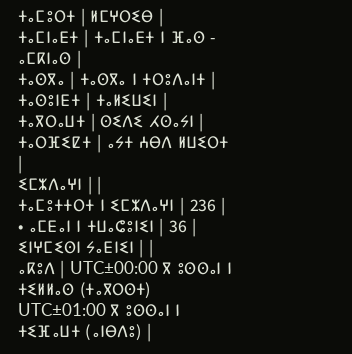ⵜⴰⵎⵓⵔⵜ | ⵍⵎⵖⵔⵉⴱ |
ⵜⴰⵎⵏⴰⴹⵜ | ⵜⴰⵎⵏⴰⴹⵜ ⵏ ⴼⴰⵙ - ⴰⵎⴽⵏⴰⵙ |
ⵜⴰⵙⴳⴰ | ⵜⴰⵙⴳⴰ ⵏ ⵜⵔⵓⴷⴰⵏⵜ |
ⵜⴰⵙⵓⵏⴹⵜ | ⵜⴰⵍⵉⵡⵉⵏ |
ⵜⴰⴳⵔⴰⵡⵜ | ⵙⵉⴷⵉ ⵃⵙⴰⵢⵏ |
ⵜⴰⵔⴼⵉⵇⵜ | ⴰⵢⵜ ⵄⴱⴷ ⵍⵡⵉⵔⵜ |
ⵉⵎⵣⴷⴰⵖⵏ | |
ⵜⴰⵎⵓⵜⵜⵔⵜ ⵏ ⵉⵎⵣⴷⴰⵖⵏ | 236 |
• ⴰⵎⴹⴰⵏ ⵏ ⵜⵡⴰⵛⵓⵏⵉⵏ | 36 |
ⵉⵏⵖⵎⵉⵙⵏ ⵢⴰⴹⵏⵉⵏ | |
ⴰⴽⵓⴷ | UTC±00:00 ⴳ ⵓⵙⵙⴰⵏ ⵏ ⵜⵉⵍⵍⴰⵙ (ⵜⴰⴳⵔⵙⵜ) UTC±01:00 ⴳ ⵓⵙⵙⴰⵏ ⵏ ⵜⵉⴼⴰⵡⵜ (ⴰⵏⴱⴷⵓ) |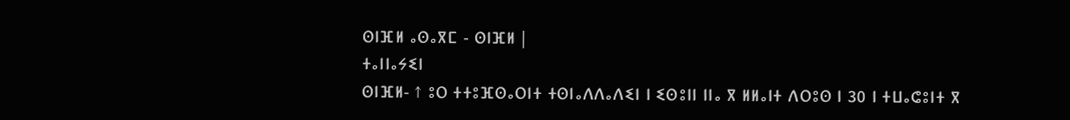ⵙⵏⴼⵍ ⴰⵙⴰⴳⵎ - ⵙⵏⴼⵍ |
ⵜⴰⵏⵏⴰⵢⵉⵏ
ⵙⵏⴼⵍ- ↑ ⵓⵔ ⵜⵜⵓⴼⵙⴰⵔⵏⵜ ⵜⵙⵏⴰⴷⴷⴰⴷⵉⵏ ⵏ ⵉⵙⵓⵏⵏ ⵏⵏⴰ ⴳ ⵍⵍⴰⵏⵜ ⴷⵔⵓⵙ ⵏ 30 ⵏ ⵜⵡⴰⵛⵓⵏⵜ ⴳ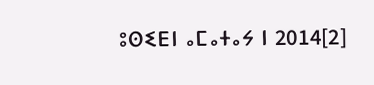ⵓⵙⵉⴹⵏ ⴰⵎⴰⵜⴰⵢ ⵏ 2014[2]